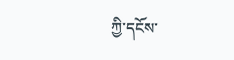ཀྱི་དངོས་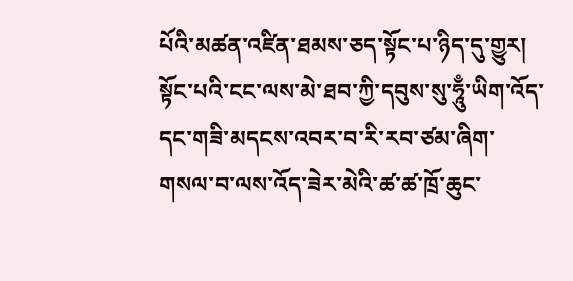པོའི་མཚན་འཛིན་ཐམས་ཅད་སྟོང་པ་ཉིད་དུ་གྱུར། སྟོང་པའི་ངང་ལས་མེ་ཐབ་ཀྱི་དབུས་སུ་ཧཱུྃ་ཡིག་འོད་དང་གཟི་མདངས་འབར་བ་རི་རབ་ཙམ་ཞིག་གསལ་བ་ལས་འོད་ཟེར་མེའི་ཚ་ཚ་ཁྲོ་ཆུང་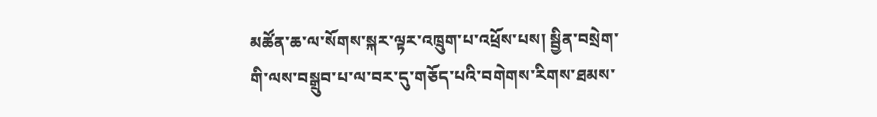མཚོན་ཆ་ལ་སོགས་སྐར་ལྟར་འཁྲུག་པ་འཕྲོས་པས། སྦྱིན་བསྲེག་གི་ལས་བསྒྲུབ་པ་ལ་བར་དུ་གཅོད་པའི་བགེགས་རིགས་ཐམས་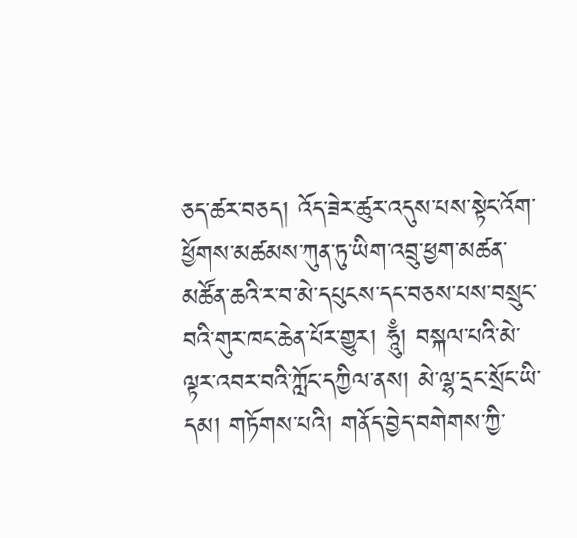ཅད་ཚར་བཅད། འོད་ཟེར་ཚུར་འདུས་པས་སྟེང་འོག་ཕྱོགས་མཚམས་ཀུན་ཏུ་ཡིག་འབྲུ་ཕྱག་མཚན་མཚོན་ཆའི་ར་བ་མེ་དཔུངས་དང་བཅས་པས་བསྲུང་བའི་གུར་ཁང་ཆེན་པོར་གྱུར། ཧཱུྃ། བསྐལ་པའི་མེ་ལྟར་འབར་བའི་ཀློང་དཀྱིལ་ནས། མེ་ལྷ་དྲང་སྲོང་ཡི་དམ། གཏོགས་པའི། གནོད་བྱེད་བགེགས་ཀྱི་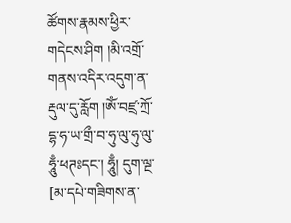ཚོགས་རྣམས་ཕྱིར་གདེངས་ཤིག །མི་འགྲོ་གནས་འདིར་འདུག་ན་རྡུལ་དུ་རློག །ཨོཾ་བཛྲ་ཀྲོ་དྷ་ཧ་ཡ་གྲྀ་བ་ཧུ་ལུ་ཧུ་ལུ་ཧཱུྃ་ཕཊཿདང་། ཧཱུྃ། དུག་ལྔ་
[མ་དཔེ་གཟིགས་ན་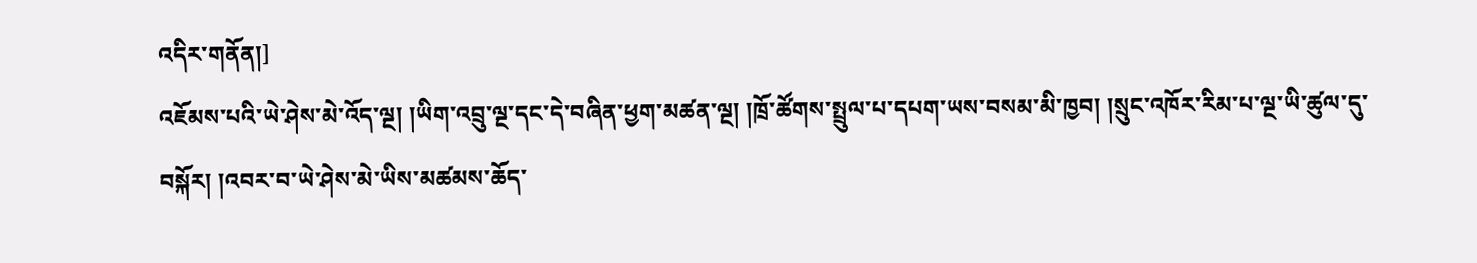འདིར་གནོན།]
འཇོམས་པའི་ཡེ་ཤེས་མེ་འོད་ལྔ། །ཡིག་འབྲུ་ལྔ་དང་དེ་བཞིན་ཕྱག་མཚན་ལྔ། །ཁྲོ་ཚོགས་སྤྲུལ་པ་དཔག་ཡས་བསམ་མི་ཁྱབ། །སྲུང་འཁོར་རིམ་པ་ལྔ་ཡི་ཚུལ་དུ་བསྐོར། །འབར་བ་ཡེ་ཤེས་མེ་ཡིས་མཚམས་ཆོད་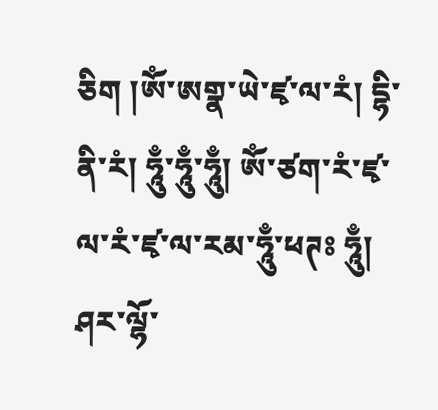ཅིག །ཨོཾ་ཨགྣ་ཡེ་ཛྭ་ལ་རཾ། དྷི་ནི་རཾ། ཧཱུྃ་ཧཱུྃ་ཧཱུྃ། ཨོཾ་ཙག་རཾ་ཛྭ་ལ་རཾ་ཛྭ་ལ་རམ་ཧཱུྃ་ཕཊཿ ཧཱུྃ། ཤར་ལྷོ་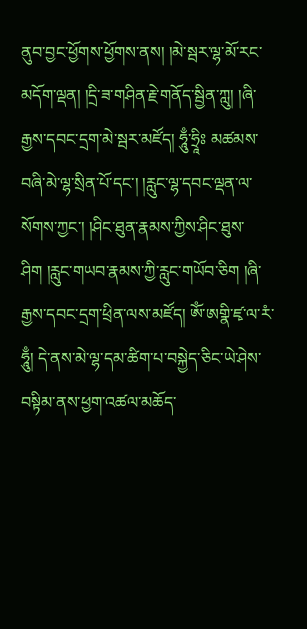ནུབ་བྱང་ཕྱོགས་ཕྱོགས་ནས། །མེ་སྦར་ལྷ་མོ་རང་མདོག་ལྡན། །དྲི་ཟ་གཤིན་རྗེ་གནོད་སྦྱིན་ཀླུ། །ཞི་རྒྱས་དབང་དྲག་མེ་སྦར་མཛོད། ཧཱུྃ་ཧྲཱིཿ མཚམས་བཞི་མེ་ལྷ་སྲིན་པོ་དང་། །རླུང་ལྷ་དབང་ལྡན་ལ་སོགས་ཀྱང་། །ཤིང་ཐུན་རྣམས་ཀྱིས་ཤིང་ཐུས་ཤིག །རླུང་གཡབ་རྣམས་ཀྱི་རླུང་གཡོབ་ཅིག །ཞི་རྒྱས་དབང་དྲག་ཕྲིན་ལས་མཛོད། ཨོཾ་ཨགྣི་ཛྭ་ལ་རཾ་ཧཱུྃ། དེ་ནས་མེ་ལྷ་དམ་ཚིག་པ་བསྐྱེད་ཅིང་ཡེ་ཤེས་བསྟིམ་ནས་ཕྱག་འཚལ་མཆོད་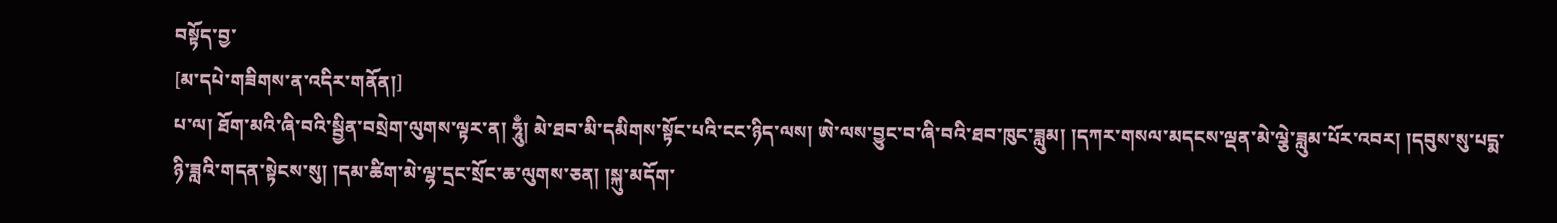བསྟོད་བྱ་
[མ་དཔེ་གཟིགས་ན་འདིར་གནོན།]
པ་ལ། ཐོག་མའི་ཞི་བའི་སྦྱིན་བསྲེག་ལུགས་ལྟར་ན། ཧཱུྃ། མེ་ཐབ་མི་དམིགས་སྟོང་པའི་ངང་ཉིད་ལས། ཨེ་ལས་བྱུང་བ་ཞི་བའི་ཐབ་ཁུང་ཟླུམ། །དཀར་གསལ་མདངས་ལྡན་མེ་ལྕེ་ཟླུམ་པོར་འབར། །དབུས་སུ་པདྨ་ཉི་ཟླའི་གདན་སྟེངས་སུ། །དམ་ཚིག་མེ་ལྷ་དྲང་སྲོང་ཆ་ལུགས་ཅན། །སྐུ་མདོག་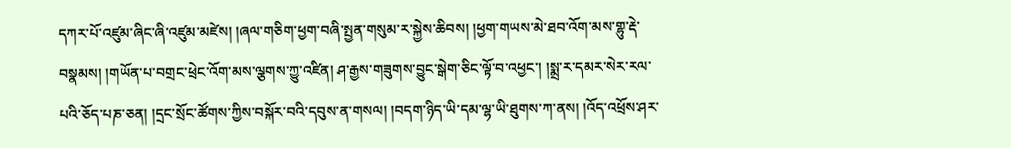དཀར་པོ་འཛུམ་ཞིང་ཞི་འཛུམ་མཛེས། །ཞལ་གཅིག་ཕྱག་བཞི་སྤྱན་གསུམ་ར་སྐྱེས་ཆིབས། །ཕྱག་གཡས་མེ་ཐབ་འོག་མས་གྷུ་རྡེ་བསྣམས། །གཡོན་པ་བགྲང་ཕྲེང་འོག་མས་ལྕགས་ཀྱུ་འཛིན། ཤ་རྒྱས་གཟུགས་བྱུང་སྒེག་ཅིང་ལྟོ་བ་འཕྱང་། །སྨྲ་ར་དམར་སེར་རལ་པའི་ཅོད་པཎ་ཅན། །དྲང་སྲོང་ཚོགས་ཀྱིས་བསྐོར་བའི་དབུས་ན་གསལ། །བདག་ཉིད་ཡི་དམ་ལྷ་ཡི་ཐུགས་ཀ་ནས། །འོད་འཕྲོས་ཤར་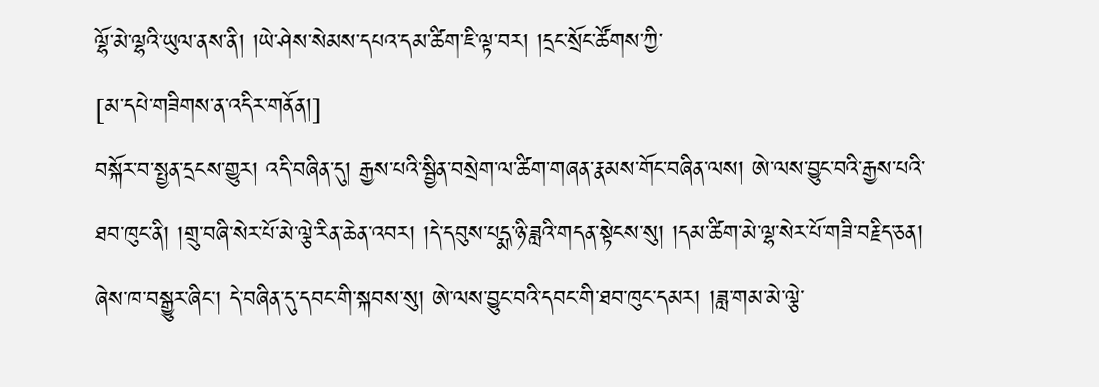ལྷོ་མེ་ལྷའི་ཡུལ་ནས་ནི། །ཡེ་ཤེས་སེམས་དཔའ་དམ་ཚིག་ཇི་ལྟ་བར། །དྲང་སྲོང་ཚོགས་ཀྱི་
[མ་དཔེ་གཟིགས་ན་འདིར་གནོན།]
བསྐོར་བ་སྤྱན་དྲངས་གྱུར། འདི་བཞིན་དུ། རྒྱས་པའི་སྦྱིན་བསྲེག་ལ་ཚིག་གཞན་རྣམས་གོང་བཞིན་ལས། ཨེ་ལས་བྱུང་བའི་རྒྱས་པའི་ཐབ་ཁུང་ནི། །གྲུ་བཞི་སེར་པོ་མེ་ལྕེ་རིན་ཆེན་འབར། །དེ་དབུས་པདྨ་ཉི་ཟླའི་གདན་སྟེངས་སུ། །དམ་ཚིག་མེ་ལྷ་སེར་པོ་གཟི་བརྗིད་ཅན། ཞེས་ཁ་བསྒྱུར་ཞིང་། དེ་བཞིན་དུ་དབང་གི་སྐབས་སུ། ཨེ་ལས་བྱུང་བའི་དབང་གི་ཐབ་ཁུང་དམར། །ཟླ་གམ་མེ་ལྕེ་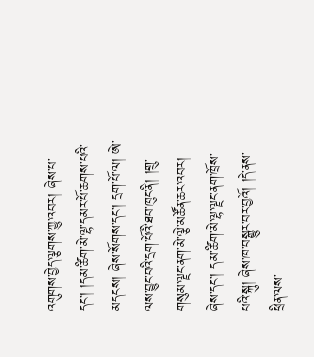འགུགས་བྱེད་ལྕགས་ཀྱུ་འབར། ཞེས་པ་དང་། །དམ་ཚིག་མེ་ལྷ་དམར་པོ་ཆགས་པའི་མདངས། ཞེས་སོགས་དང་། དྲག་པོ་ལ། ཨེ་ལས་བྱུང་བའི་དྲག་པོའི་ཐབ་ཁུང་ནི། །གྲུ་གསུམ་ལྗང་ནག་མེ་ལྕེ་མཚོན་ཆར་འབར། ཞེས་དང་། དམ་ཚིག་མེ་ལྷ་ལྗང་ནག་ཁྲོས་པའི་སྐུ། ཞེས་ཁ་བསྒྱུར་བར་བྱའོ། །དེ་ནས་ཕྲིན་ལས་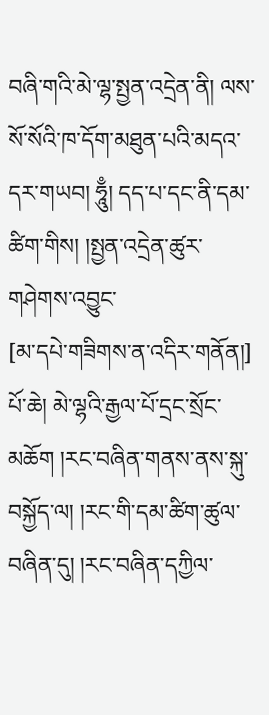བཞི་གའི་མེ་ལྷ་སྤྱན་འདྲེན་ནི། ལས་སོ་སོའི་ཁ་དོག་མཐུན་པའི་མདའ་དར་གཡབ། ཧཱུྃ། དད་པ་དང་ནི་དམ་ཚིག་གིས། །སྤྱན་འདྲེན་ཚུར་གཤེགས་འབྱུང་
[མ་དཔེ་གཟིགས་ན་འདིར་གནོན།]
པོ་ཆེ། མེ་ལྷའི་རྒྱལ་པོ་དྲང་སྲོང་མཆོག །རང་བཞིན་གནས་ནས་སྐུ་བསྐྱོད་ལ། །རང་གི་དམ་ཚིག་ཚུལ་བཞིན་དུ། །རང་བཞིན་དཀྱིལ་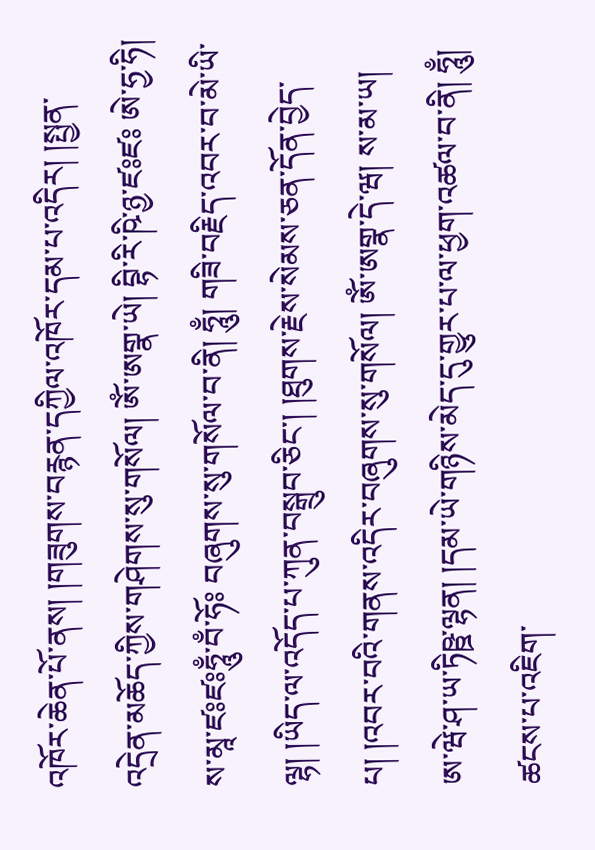འཁོར་ཆེན་པོ་ནས། །གཟུགས་བརྙན་དཀྱིལ་འཁོར་དམ་པ་འདིར། །སྤྱན་འདྲེན་མཆོད་ཀྱིས་གཤེགས་སུ་གསོལ། ཨོཾ་ཨགྣ་ཡེ། བྷི་རི་ཥི་ཉྱ་ཛཿཛཿ ཨེ་ཧྱ་ཧི། ས་མཱ་ཛཿཛཿཧཱུྃ་བྃ་ཧོཿ བཞུགས་སུ་གསོལ་བ་ནི། ཧཱུྃ། གཟི་བརྗིད་འབར་བ་མེ་ཡི་ལྷ། །ཡིད་ལ་འདོད་པ་ཀུན་བསྒྲུབ་ཅིང་། །ཐུགས་རྗེས་སེམས་ཅན་དོན་བྱེད་པ། །འབར་བའི་གནས་འདིར་བཞུགས་སུ་གསོལ། ཨོཾ་ཨགྣ་དེ་ཝ། ས་མ་ཡ། ཨ་ཝེ་ཤ་ཡ་ཏིཥྛ་ལྷན། །དམ་ཡེ་གཉིས་མེད་དུ་གྱུར་པ་ལ་ཕྱག་འཚལ་བ་ནི། ཧཱུྃ། ཚངས་པ་འཇིག་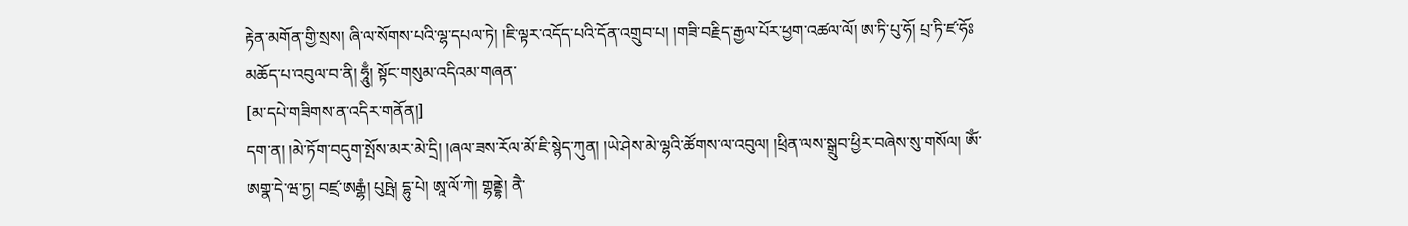རྟེན་མགོན་གྱི་སྲས། ཞི་ལ་སོགས་པའི་ལྷ་དཔལ་ཏེ། །ཇི་ལྟར་འདོད་པའི་དོན་འགྲུབ་པ། །གཟི་བརྗིད་རྒྱལ་པོར་ཕྱག་འཚལ་ལོ། ཨ་ཏི་པུ་ཧོ། པྲ་ཏི་ཛ་ཧོཿ མཆོད་པ་འབུལ་བ་ནི། ཧཱུྃ། སྟོང་གསུམ་འདིའམ་གཞན་
[མ་དཔེ་གཟིགས་ན་འདིར་གནོན།]
དག་ན། །མེ་ཏོག་བདུག་སྤོས་མར་མེ་དྲི། །ཞལ་ཟས་རོལ་མོ་ཇི་སྙེད་ཀུན། །ཡེ་ཤེས་མེ་ལྷའི་ཚོགས་ལ་འབུལ། །ཕྲིན་ལས་སྒྲུབ་ཕྱིར་བཞེས་སུ་གསོལ། ཨོཾ་ཨགྣ་དེ་ཝ་ཏྱ། བཛྲ་ཨརྒྷཾ། པུཥྤེ། དྷུ་པེ། ཨཱ་ལོ་ཀེ། གྷནྡྷེ། ནཻ་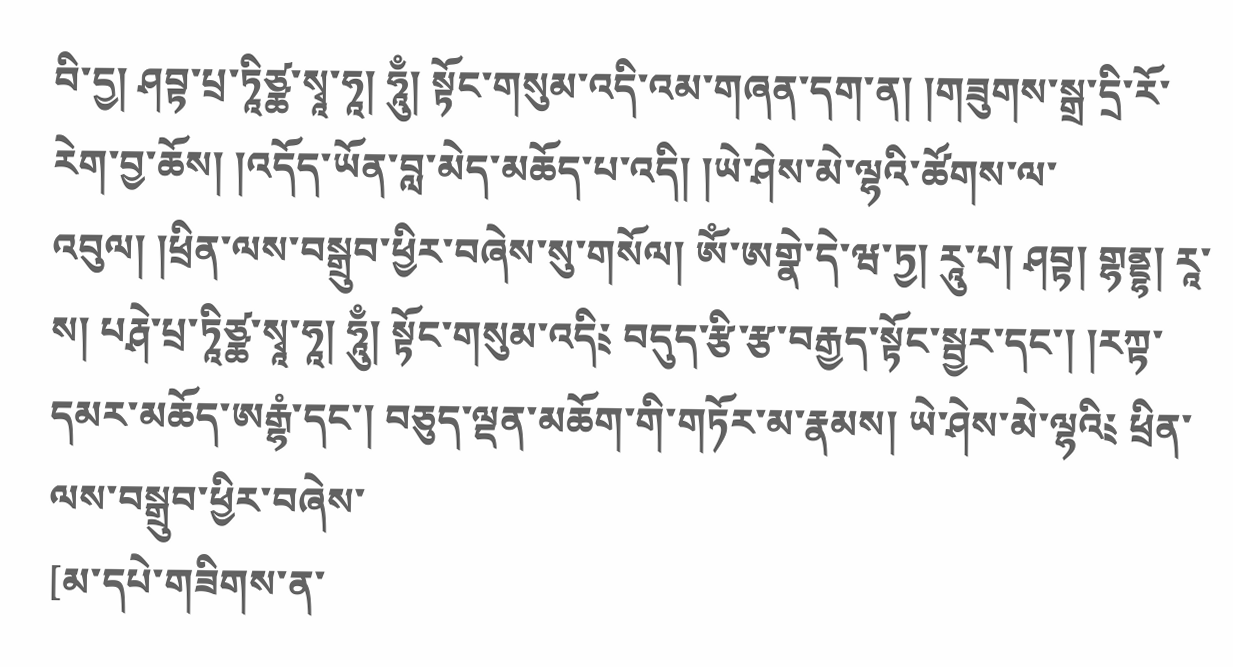བི་དྱ། ཤབྟ་པྲ་ཏཱིཙྪ་སྭཱ་ཧཱ། ཧཱུྃ། སྟོང་གསུམ་འདི་འམ་གཞན་དག་ན། །གཟུགས་སྒྲ་དྲི་རོ་རེག་བྱ་ཆོས། །འདོད་ཡོན་བླ་མེད་མཆོད་པ་འདི། །ཡེ་ཤེས་མེ་ལྷའི་ཚོགས་ལ་འབུལ། །ཕྲིན་ལས་བསྒྲུབ་ཕྱིར་བཞེས་སུ་གསོལ། ཨོཾ་ཨགྣེ་དེ་ཝ་ཏྱ། རཱུ་པ། ཤབྟ། གྷནྡྷ། རཱ་ས། པརྴེ་པྲ་ཏཱིཙྪ་སྭཱ་ཧཱ། ཧཱུྃ། སྟོང་གསུམ་འདི༴ བདུད་རྩི་རྩ་བརྒྱད་སྟོང་སྦྱར་དང་། །རཀྟ་དམར་མཆོད་ཨརྒྷཾ་དང་། བཅུད་ལྡན་མཆོག་གི་གཏོར་མ་རྣམས། ཡེ་ཤེས་མེ་ལྷའི༴ ཕྲིན་ལས་བསྒྲུབ་ཕྱིར་བཞེས་
[མ་དཔེ་གཟིགས་ན་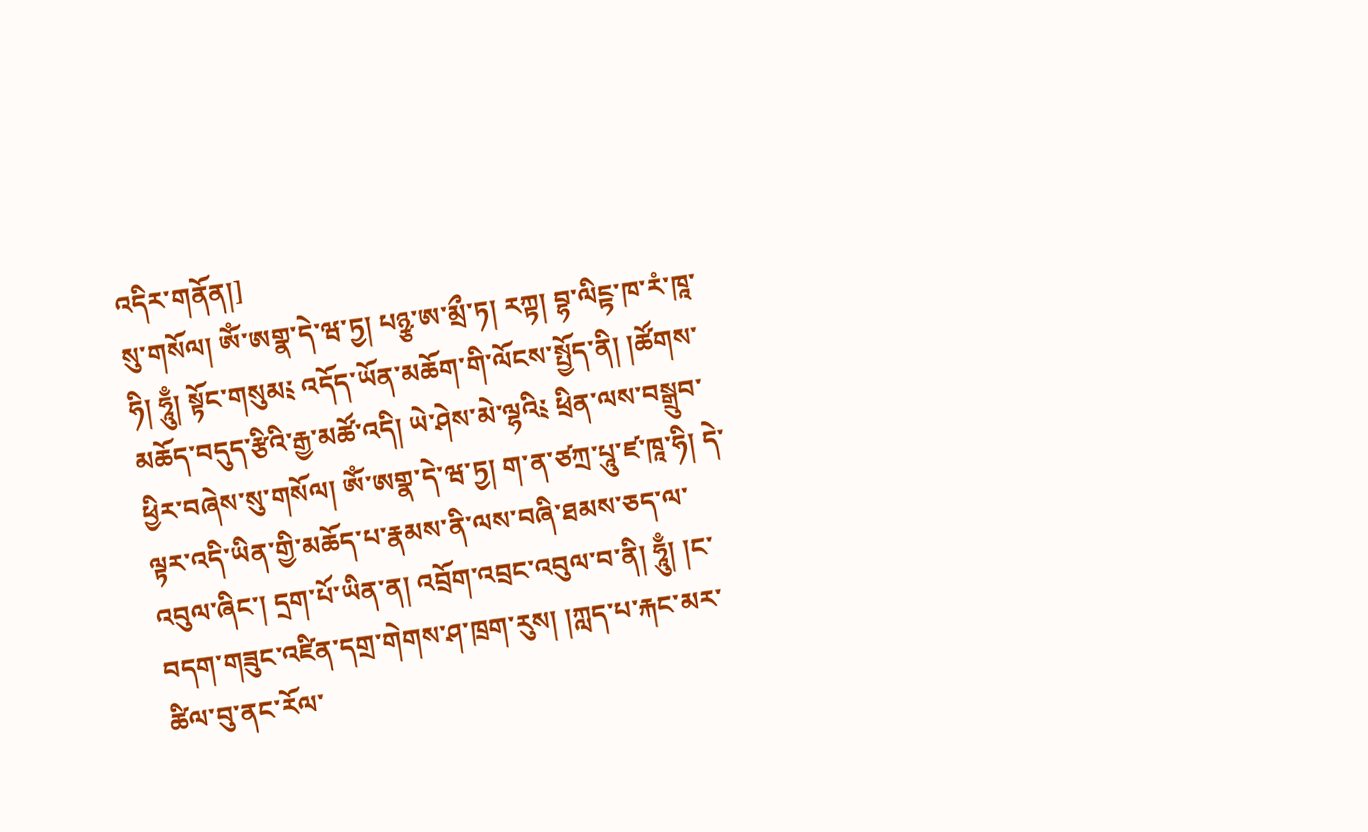འདིར་གནོན།]
སུ་གསོལ། ཨོཾ་ཨགྣ་དེ་ཝ་ཏྱ། པཉྩ་ཨ་མྲྀ་ཏ། རཀྟ། བྷ་ལིངྟ་ཁ་རཾ་ཁཱ་ཧི། ཧཱུྃ། སྟོང་གསུམ༴ འདོད་ཡོན་མཆོག་གི་ལོངས་སྤྱོད་ནི། །ཚོགས་མཆོད་བདུད་རྩིའི་རྒྱ་མཚོ་འདི། ཡེ་ཤེས་མེ་ལྷའི༴ ཕྲིན་ལས་བསྒྲུབ་ཕྱིར་བཞེས་སུ་གསོལ། ཨོཾ་ཨགྣ་དེ་ཝ་ཏྱ། ག་ན་ཙཀྲ་པཱུ་ཛ་ཁཱ་ཧི། དེ་ལྟར་འདི་ཡིན་གྱི་མཆོད་པ་རྣམས་ནི་ལས་བཞི་ཐམས་ཅད་ལ་འབུལ་ཞིང་། དྲག་པོ་ཡིན་ན། འབྲོག་འབྲང་འབུལ་བ་ནི། ཧཱུྃ། །ང་བདག་གཟུང་འཛིན་དགྲ་གེགས་ཤ་ཁྲག་རུས། །ཀླད་པ་རྐང་མར་ཚིལ་བུ་ནང་རོལ་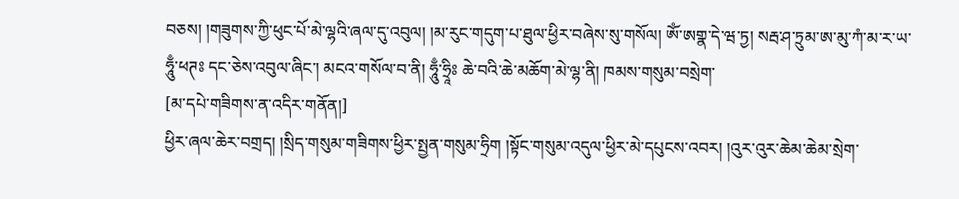བཅས། །གཟུགས་ཀྱི་ཕུང་པོ་མེ་ལྷའི་ཞལ་དུ་འབུལ། །མ་རུང་གདུག་པ་ཐུལ་ཕྱིར་བཞེས་སུ་གསོལ། ཨོཾ་ཨགྣ་དེ་ཝ་ཏྱ། སརྦ་ཤ་ཏྲུམ་ཨ་མུ་ཀཾ་མ་ར་ཡ་ཧཱུྃ་ཕཊཿ དང་ཅེས་འབུལ་ཞིང་། མངའ་གསོལ་བ་ནི། ཧཱུྃ་ཧྲཱིཿ ཆེ་བའི་ཆེ་མཆོག་མེ་ལྷ་ནི། ཁམས་གསུམ་བསྲེག་
[མ་དཔེ་གཟིགས་ན་འདིར་གནོན།]
ཕྱིར་ཞལ་ཆེར་བགྲད། །སྲིད་གསུམ་གཟིགས་ཕྱིར་སྤྱན་གསུམ་ཧྲིག །སྟོང་གསུམ་འདུལ་ཕྱིར་མེ་དཔུངས་འབར། །འུར་འུར་ཆེམ་ཆེམ་སྲེག་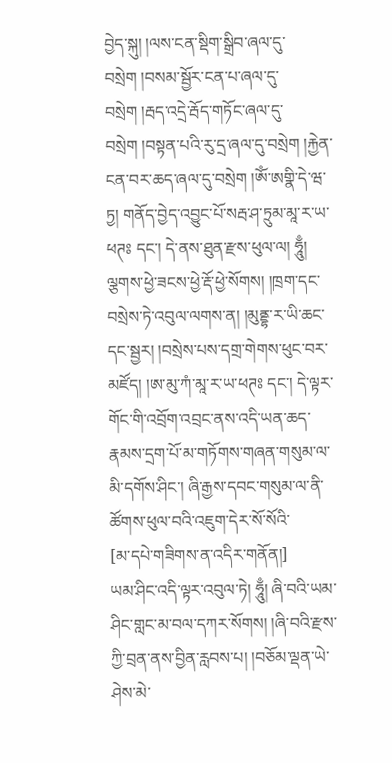བྱེད་སྐུ། །ལས་ངན་སྡིག་སྒྲིབ་ཞལ་དུ་བསྲེག །བསམ་སྦྱོར་ངན་པ་ཞལ་དུ་བསྲེག །རྦད་འདྲེ་རྦོད་གཏོང་ཞལ་དུ་བསྲེག །བསྟན་པའི་རུ་དྲ་ཞལ་དུ་བསྲེག །རྐྱེན་ངན་བར་ཆད་ཞལ་དུ་བསྲེག །ཨོཾ་ཨགྣི་དེ་ཝ་ཏྱ། གནོད་བྱེད་འབྱུང་པོ་སརྦ་ཤ་ཏྲུམ་མཱ་ར་ཡ་ཕཊཿ དང་། དེ་ནས་ཐུན་རྫས་ཕུལ་ལ། ཧཱུྃ། ལྕགས་ཕྱེ་ཟངས་ཕྱེ་རྡོ་ཕྱེ་སོགས། །ཁྲག་དང་བསྲེས་ཏེ་འབུལ་ལགས་ན། །མུནྡྷ་ར་ཡི་ཆང་དང་སྦྱར། །བསྲེས་པས་དགྲ་གེགས་ཕུང་བར་མཛོད། །ཨ་མུ་ཀཾ་མཱ་ར་ཡ་ཕཊཿ དང་། དེ་ལྟར་གོང་གི་འབྲོག་འབྲང་ནས་འདི་ཡན་ཆད་རྣམས་དྲག་པོ་མ་གཏོགས་གཞན་གསུམ་ལ་མི་དགོས་ཤིང་། ཞི་རྒྱས་དབང་གསུམ་ལ་ནི་ཚོགས་ཕུལ་བའི་འཇུག་དེར་སོ་སོའི་
[མ་དཔེ་གཟིགས་ན་འདིར་གནོན།]
ཡམ་ཤིང་འདི་ལྟར་འབུལ་ཏེ། ཧཱུྃ། ཞི་བའི་ཡམ་ཤིང་གླང་མ་བལ་དཀར་སོགས། །ཞི་བའི་རྫས་ཀྱི་བྲན་ནས་བྱིན་རླབས་པ། །བཅོམ་ལྡན་ཡེ་ཤེས་མེ་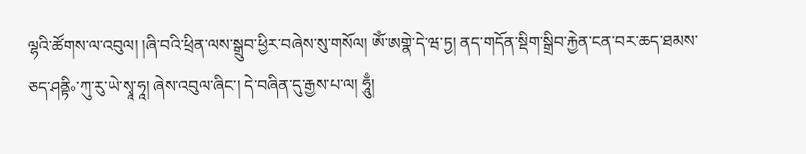ལྷའི་ཚོགས་ལ་འབུལ། །ཞི་བའི་ཕྲིན་ལས་སྒྲུབ་ཕྱིར་བཞེས་སུ་གསོལ། ཨོཾ་ཨགྣེ་དེ་ཝ་ཏྱ། ནད་གདོན་སྡིག་སྒྲིབ་རྐྱེན་ངན་བར་ཆད་ཐམས་ཅད་ཤནྟི༚་ཀུ་རུ་ཡེ་སྭཱ་ཧཱ། ཞེས་འབུལ་ཞིང་། དེ་བཞིན་དུ་རྒྱས་པ་ལ། ཧཱུྃ།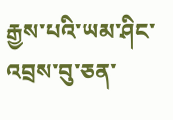རྒྱས་པའི་ཡམ་ཤིང་འབྲས་བུ་ཅན་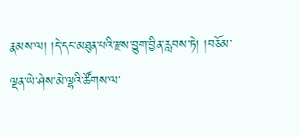རྣམས་ལ། །དེ་དང་མཐུན་པའི་རྫས་བྱུག་བྱིན་རླབས་ཏེ། །བཅོམ་ལྡན་ཡེ་ཤེས་མེ་ལྷའི་ཚོགས་ལ་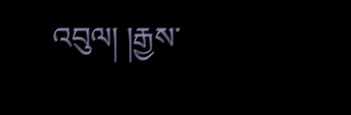འབུལ། །རྒྱས་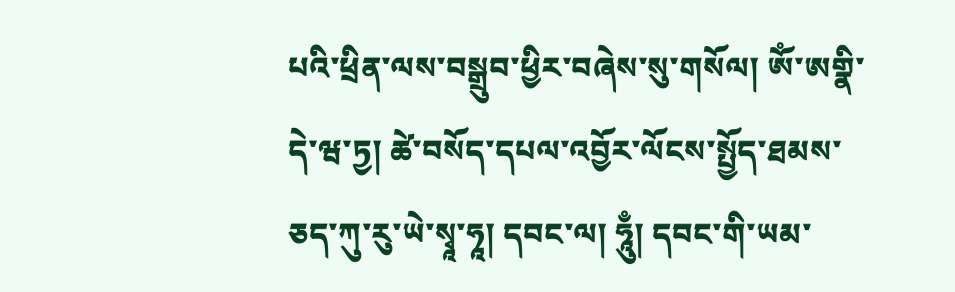པའི་ཕྲིན་ལས་བསྒྲུབ་ཕྱིར་བཞེས་སུ་གསོལ། ཨོཾ་ཨགྣི་དེ་ཝ་ཏྱ། ཚེ་བསོད་དཔལ་འབྱོར་ལོངས་སྤྱོད་ཐམས་ཅད་ཀུ་རུ་ཡེ་སྭཱ་ཧཱ། དབང་ལ། ཧཱུྃ། དབང་གི་ཡམ་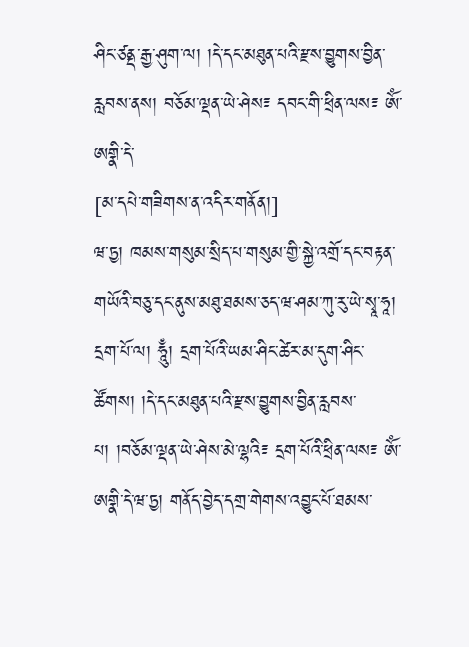ཤིང་ཙནྡ་རྒྱ་ཤུག་ལ། །དེ་དང་མཐུན་པའི་རྫས་བྱུགས་བྱིན་རླབས་ནས། བཅོམ་ལྡན་ཡེ་ཤེས༴ དབང་གི་ཕྲིན་ལས༴ ཨོཾ་ཨགྣི་དེ་
[མ་དཔེ་གཟིགས་ན་འདིར་གནོན།]
ཝ་ཏྱ། ཁམས་གསུམ་སྲིད་པ་གསུམ་གྱི་སྐྱེ་འགྲོ་དང་བརྟན་གཡོའི་བཅུ་དང་ནུས་མཐུ་ཐམས་ཅད་ཝ་ཤམ་ཀུ་རུ་ཡེ་སྭཱ་ཧཱ། དྲག་པོ་ལ། ཧཱུྃ། དྲག་པོའི་ཡམ་ཤིང་ཚེར་མ་དུག་ཤིང་ཚོགས། །དེ་དང་མཐུན་པའི་རྫས་བྱུགས་བྱིན་རླབས་པ། །བཅོམ་ལྡན་ཡེ་ཤེས་མེ་ལྷའི༴ དྲག་པོའི་ཕྲིན་ལས༴ ཨོཾ་ཨགྣི་དེ་ཝ་ཏྱ། གནོད་བྱེད་དགྲ་གེགས་འབྱུང་པོ་ཐམས་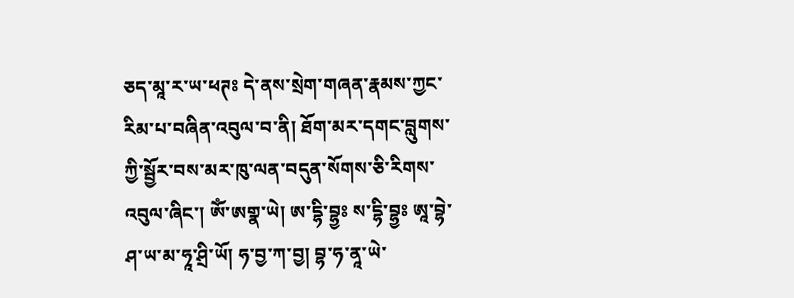ཅད་མཱ་ར་ཡ་ཕཊཿ དེ་ནས་སྲེག་གཞན་རྣམས་ཀྱང་རིམ་པ་བཞིན་འབུལ་བ་ནི། ཐོག་མར་དགང་བླུགས་ཀྱི་སྦྱོར་བས་མར་ཁུ་ལན་བདུན་སོགས་ཅི་རིགས་འབུལ་ཞིང་། ཨོཾ་ཨགྣ་ཡེ། ཨ་དྷི་བྷྱཿ ས་དྷི་བྷྱཿ ཨཱ་བྷེ་ཤ་ཡ་མ་ཧཱ་ཤྲི་ཡོ། ཧ་བྱ་ཀ་བྱ། བྷ་ཧ་ནཱ་ཡེ་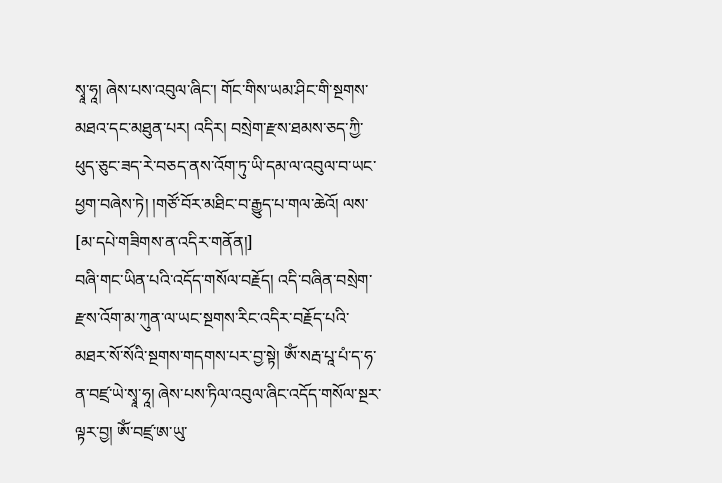སྭཱ་ཧཱ། ཞེས་པས་འབུལ་ཞིང་། གོང་གིས་ཡམ་ཤིང་གི་སྔགས་མཐའ་དང་མཐུན་པར། འདིར། བསྲེག་རྫས་ཐམས་ཅད་ཀྱི་ཕུད་ཅུང་ཟད་རེ་བཅད་ནས་འོག་ཏུ་ཡི་དམ་ལ་འབུལ་བ་ཡང་ཕྱག་བཞེས་ཏེ། །གཙོ་བོར་མཐིང་བ་རྒྱུད་པ་གལ་ཆེའོ། ལས་
[མ་དཔེ་གཟིགས་ན་འདིར་གནོན།]
བཞི་གང་ཡིན་པའི་འདོད་གསོལ་བརྗོད། འདི་བཞིན་བསྲེག་རྫས་འོག་མ་ཀུན་ལ་ཡང་སྔགས་རིང་འདིར་བརྗོད་པའི་མཐར་སོ་སོའི་སྔགས་གདགས་པར་བྱ་སྟེ། ཨོཾ་སརྦ་པཱ་པཾ་ད་ཧ་ན་བཛྲ་ཡེ་སྭཱ་ཧཱ། ཞེས་པས་ཏིལ་འབུལ་ཞིང་འདོད་གསོལ་སྔར་ལྟར་བྱ། ཨོཾ་བཛྲ་ཨ་ཡུ་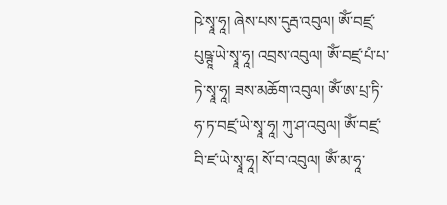ཥེ་སྭཱ་ཧཱ། ཞེས་པས་དུརྦ་འབུལ། ཨོཾ་བཛྲ་པུཥྚཱ་ཡེ་སྭཱ་ཧཱ། འབྲས་འབུལ། ཨོཾ་བཛྲ་པཾ་པ་ཏེ་སྭཱ་ཧཱ། ཟས་མཆོག་འབུལ། ཨོཾ་ཨ་པྲ་ཏི་ཧ་ཏ་བཛྲ་ཡེ་སྭཱ་ཧཱ། ཀུ་ཤ་འབུལ། ཨོཾ་བཛྲ་བི་ཛ་ཡེ་སྭཱ་ཧཱ། སོ་བ་འབུལ། ཨོཾ་མ་ཧཱ་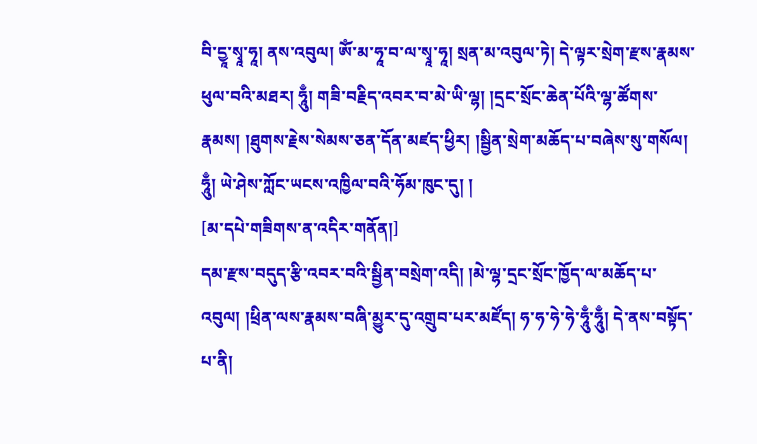བི་དྱཱ་སྭཱ་ཧཱ། ནས་འབུལ། ཨོཾ་མ་ཧཱ་བ་ལ་སྭཱ་ཧཱ། སྲན་མ་འབུལ་ཏེ། དེ་ལྟར་སྲེག་རྫས་རྣམས་ཕུལ་བའི་མཐར། ཧཱུྃ། གཟི་བརྗིད་འབར་བ་མེ་ཡི་ལྷ། །དྲང་སྲོང་ཆེན་པོའི་ལྷ་ཚོགས་རྣམས། །ཐུགས་རྗེས་སེམས་ཅན་དོན་མཛད་ཕྱིར། །སྦྱིན་སྲེག་མཆོད་པ་བཞེས་སུ་གསོལ། ཧཱུྃ། ཡེ་ཤེས་ཀློང་ཡངས་འཁྱིལ་བའི་ཧོམ་ཁུང་དུ། །
[མ་དཔེ་གཟིགས་ན་འདིར་གནོན།]
དམ་རྫས་བདུད་རྩི་འབར་བའི་སྦྱིན་བསྲེག་འདི། །མེ་ལྷ་དྲང་སྲོང་ཁྱོད་ལ་མཆོད་པ་འབུལ། །ཕྲིན་ལས་རྣམས་བཞི་མྱུར་དུ་འགྲུབ་པར་མཛོད། ཧ་ཧ་ཧེ་ཧེ་ཧཱུྃ་ཧཱུྃ། དེ་ནས་བསྟོད་པ་ནི།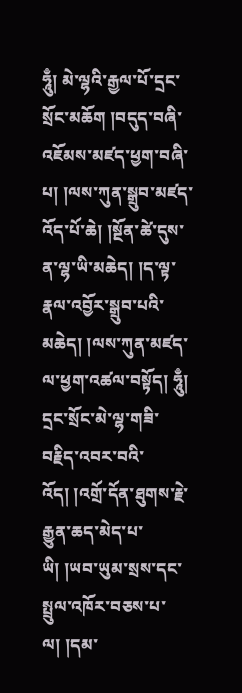ཧཱུྃ། མེ་ལྷའི་རྒྱལ་པོ་དྲང་སྲོང་མཆོག །བདུད་བཞི་འཇོམས་མཛད་ཕྱག་བཞི་པ། །ལས་ཀུན་སྒྲུབ་མཛད་འོད་པོ་ཆེ། །སྔོན་ཚེ་དུས་ན་ལྷ་ཡི་མཆེད། །ད་ལྟ་རྣལ་འབྱོར་སྒྲུབ་པའི་མཆེད། །ལས་ཀུན་མཛད་ལ་ཕྱག་འཚལ་བསྟོད། ཧཱུྃ། དྲང་སྲོང་མེ་ལྷ་གཟི་བརྗིད་འབར་བའི་འོད། །འགྲོ་དོན་ཐུགས་རྗེ་རྒྱུན་ཆད་མེད་པ་ཡི། །ཡབ་ཡུམ་སྲས་དང་སྤྲུལ་འཁོར་བཅས་པ་ལ། །དམ་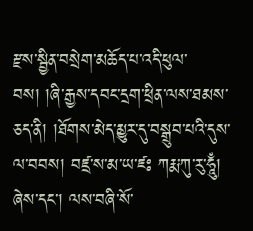རྫས་སྦྱིན་བསྲེག་མཆོད་པ་འདི་ཕུལ་བས། །ཞི་རྒྱས་དབང་དྲག་ཕྲིན་ལས་ཐམས་ཅད་ནི། །ཐོགས་མེད་མྱུར་དུ་བསྒྲུབ་པའི་དུས་ལ་བབས། བཛྲ་ས་མ་ཡ་ཛཿ ཀརྨ་ཀུ་རུ་ཧཱུྃ། ཞེས་དང་། ལས་བཞི་སོ་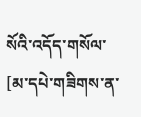སོའི་འདོད་གསོལ་
[མ་དཔེ་གཟིགས་ན་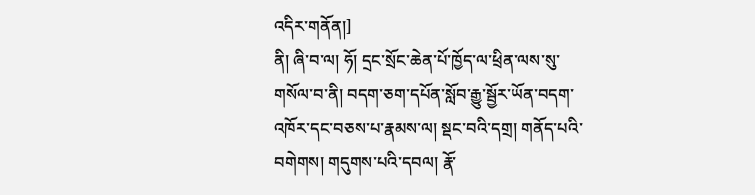འདིར་གནོན།]
ནི། ཞི་བ་ལ། ཧོ། དྲང་སྲོང་ཆེན་པོ་ཁྱོད་ལ་ཕྲིན་ལས་སུ་གསོལ་བ་ནི། བདག་ཅག་དཔོན་སློབ་རྒྱུ་སྦྱོར་ཡོན་བདག་འཁོར་དང་བཅས་པ་རྣམས་ལ། སྡང་བའི་དགྲ། གནོད་པའི་བགེགས། གདུགས་པའི་དབལ། རྣོ་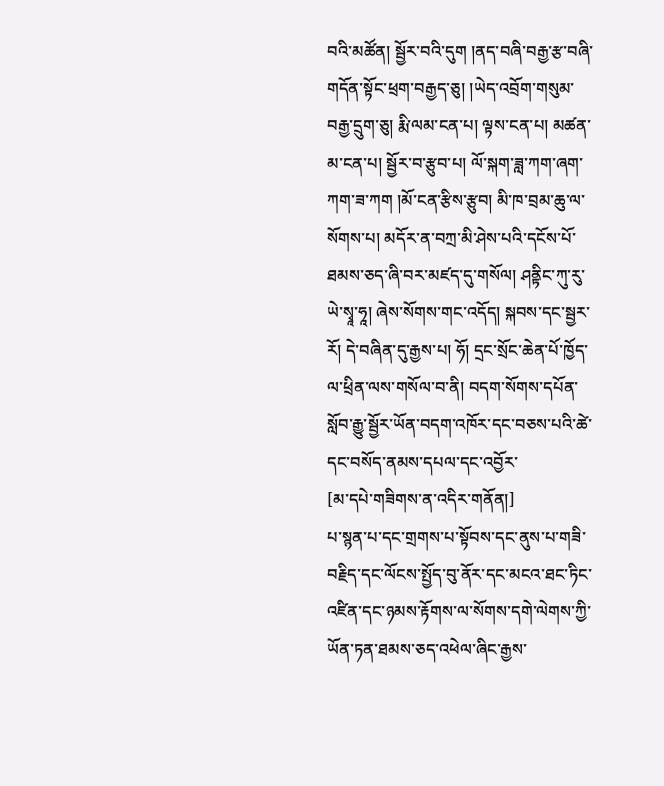བའི་མཚོན། སྦྱོར་བའི་དུག །ནད་བཞི་བརྒྱ་རྩ་བཞི་གདོན་སྟོང་ཕྲག་བརྒྱད་ཅུ། །ཡེད་འབྲོག་གསུམ་བརྒྱ་དྲུག་ཅུ། རྨི་ལམ་ངན་པ། ལྟས་ངན་པ། མཚན་མ་ངན་པ། སྦྱོར་བ་རྩུབ་པ། ལོ་སྐག་ཟླ་ཀག་ཞག་ཀག་ཟ་ཀག །མོ་ངན་རྩིས་རྩུབ། མི་ཁ་བྲམ་ཆུ་ལ་སོགས་པ། མདོར་ན་བཀྲ་མི་ཤེས་པའི་དངོས་པོ་ཐམས་ཅད་ཞི་བར་མཛད་དུ་གསོལ། ཤནྟིང་ཀུ་རུ་ཡེ་སྭཱ་ཧཱ། ཞེས་སོགས་གང་འདོད། སྐབས་དང་སྦྱར་རོ། དེ་བཞིན་དུ་རྒྱས་པ། ཧོ། དྲང་སྲོང་ཆེན་པོ་ཁྱོད་ལ་ཕྲིན་ལས་གསོལ་བ་ནི། བདག་སོགས་དཔོན་སློབ་རྒྱུ་སྦྱོར་ཡོན་བདག་འཁོར་དང་བཅས་པའི་ཚེ་དང་བསོད་ནམས་དཔལ་དང་འབྱོར་
[མ་དཔེ་གཟིགས་ན་འདིར་གནོན།]
པ་སྙན་པ་དང་གྲགས་པ་སྟོབས་དང་ནུས་པ་གཟི་བརྗིད་དང་ལོངས་སྤྱོད་བུ་ནོར་དང་མངའ་ཐང་ཏིང་འཛིན་དང་ཉམས་རྟོགས་ལ་སོགས་དགེ་ལེགས་ཀྱི་ཡོན་ཏན་ཐམས་ཅད་འཕེལ་ཞིང་རྒྱས་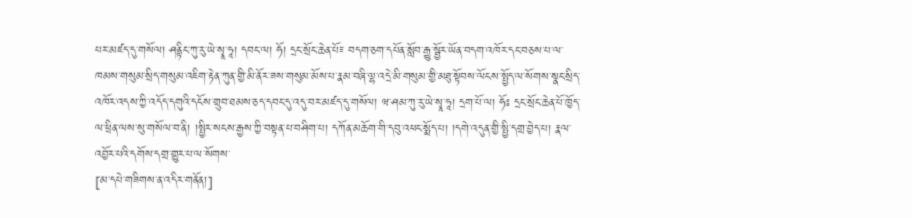པར་མཛད་དུ་གསོལ། ཤནྟིང་ཀུ་རུ་ཡེ་སྭཱ་ཧཱ། དབང་ལ། ཧོ། དྲང་སྲོང་ཆེན་པོ༴ བདག་ཅག་དཔོན་སློབ་རྒྱུ་སྦྱོར་ཡོན་བདག་འཁོར་དང་བཅས་པ་ལ་ཁམས་གསུམ་སྲིད་གསུམ་འཇིག་རྟེན་ཀུན་གྱི་མི་ནོར་ཟས་གསུམ་མོས་པ་རྣམ་བཞི་ལྷ་འདྲེ་མི་གསུམ་གྱི་མཐུ་སྟོབས་ལོངས་སྤྱོད་ལ་སོགས་སྣང་སྲིད་འཁོར་འདས་ཀྱི་འདོད་དགུའི་དངོས་གྲུབ་ཐམས་ཅད་དབང་དུ་འདུ་བར་མཛད་དུ་གསོལ། ཝ་ཤམ་ཀུ་རུ་ཡེ་སྭཱ་ཧཱ། དྲག་པོ་ལ། ཧོཿ དྲང་སྲོང་ཆེན་པོ་ཁྱོད་ལ་ཕྲིན་ལས་སུ་གསོལ་བ་ནི། །སྤྱིར་སངས་རྒྱས་ཀྱི་བསྟན་པ་བཤིག་པ། དཀོན་མཆོག་གི་དབུ་འཕང་སྨོད་པ། །དགེ་འདུན་གྱི་སྤྱི་དགྲ་བྱེད་པ། རྣལ་འབྱོར་པའི་དགོས་དགྲ་གྱུར་པ་ལ་སོགས་
[མ་དཔེ་གཟིགས་ན་འདིར་གནོན།]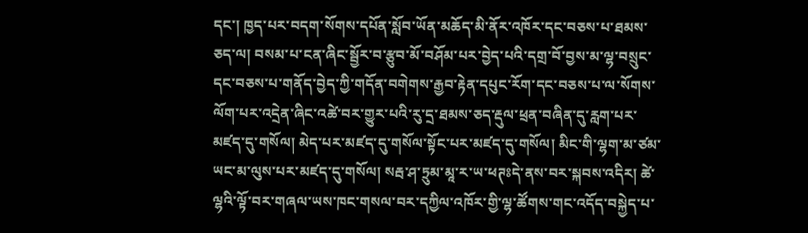དང་། ཁྱད་པར་བདག་སོགས་དཔོན་སློབ་ཡོན་མཆོད་མི་ནོར་འཁོར་དང་བཅས་པ་ཐམས་ཅད་ལ། བསམ་པ་ངན་ཞིང་སྦྱོར་བ་རྩུབ་མོ་བཤོམ་པར་བྱེད་པའི་དགྲ་བོ་བྱས་མ་ལྷ་བསྲུང་དང་བཅས་པ་གནོད་བྱེད་ཀྱི་གདོན་བགེགས་རྒྱབ་རྟེན་དཔུང་རོག་དང་བཅས་པ་ལ་སོགས་ལོག་པར་འདྲེན་ཞིང་འཚེ་བར་གྱུར་པའི་རུ་དྲ་ཐམས་ཅད་རྡུལ་ཕྲན་བཞིན་དུ་རླག་པར་མཛད་དུ་གསོལ། མེད་པར་མཛད་དུ་གསོལ་སྟོང་པར་མཛད་དུ་གསོལ། མིང་གི་ལྷག་མ་ཙམ་ཡང་མ་ལུས་པར་མཛད་དུ་གསོལ། སརྦ་ཤ་ཏྲུམ་མཱ་ར་ཡ་ཕཊཿདེ་ནས་བར་སྐབས་འདིར། ཚེ་ལྷའི་ལྟོ་བར་གཞལ་ཡས་ཁང་གསལ་བར་དཀྱིལ་འཁོར་གྱི་ལྷ་ཚོགས་གང་འདོད་བསྐྱེད་པ་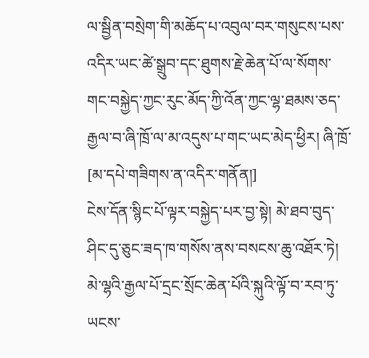ལ་སྦྱིན་བསྲེག་གི་མཆོད་པ་འབུལ་བར་གསུངས་པས་འདིར་ཡང་ཚེ་སྒྲུབ་དང་ཐུགས་རྗེ་ཆེན་པོ་ལ་སོགས་གང་བསྐྱེད་ཀྱང་རུང་མོད་ཀྱི་འོན་ཀྱང་ལྷ་ཐམས་ཅད་རྒྱལ་བ་ཞི་ཁྲོ་ལ་མ་འདུས་པ་གང་ཡང་མེད་ཕྱིར། ཞི་ཁྲོ་
[མ་དཔེ་གཟིགས་ན་འདིར་གནོན།]
ངེས་དོན་སྙིང་པོ་ལྟར་བསྐྱེད་པར་བྱ་སྟེ། མེ་ཐབ་བུད་ཤིང་དུ་ཅུང་ཟད་ཁ་གསོས་ནས་བསངས་ཆུ་འཐོར་ཏེ། མེ་ལྷའི་རྒྱལ་པོ་དྲང་སྲོང་ཆེན་པོའི་སྐུའི་ལྟོ་བ་རབ་ཏུ་ཡངས་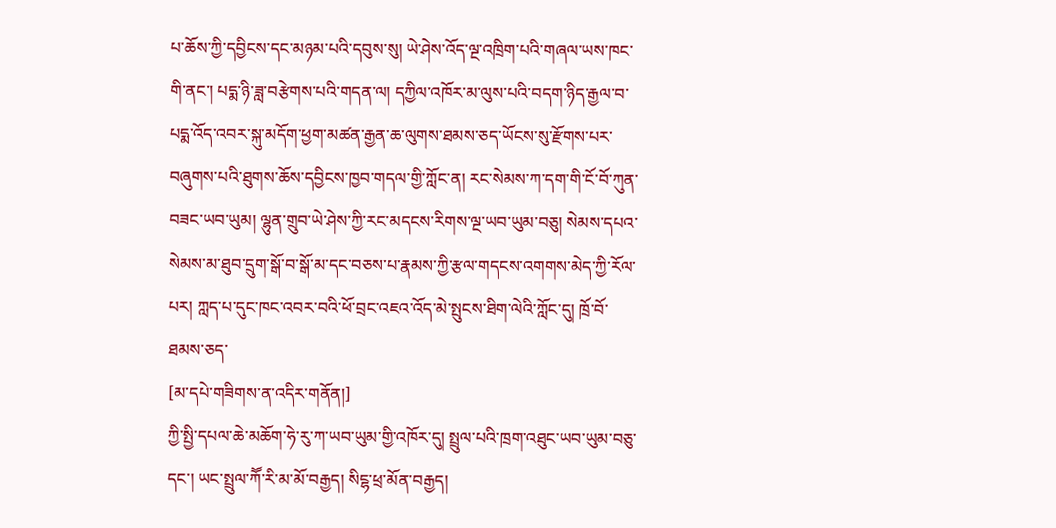པ་ཆོས་ཀྱི་དབྱིངས་དང་མཉམ་པའི་དབུས་སུ། ཡེ་ཤེས་འོད་ལྔ་འཁྲིག་པའི་གཞལ་ཡས་ཁང་གི་ནང་། པདྨ་ཉི་ཟླ་བརྩེགས་པའི་གདན་ལ། དཀྱིལ་འཁོར་མ་ལུས་པའི་བདག་ཉིད་རྒྱལ་བ་པདྨ་འོད་འབར་སྐུ་མདོག་ཕྱག་མཚན་རྒྱན་ཆ་ལུགས་ཐམས་ཅད་ཡོངས་སུ་རྫོགས་པར་བཞུགས་པའི་ཐུགས་ཆོས་དབྱིངས་ཁྱབ་གདལ་གྱི་ཀློང་ན། རང་སེམས་ཀ་དག་གི་ངོ་བོ་ཀུན་བཟང་ཡབ་ཡུམ། ལྷུན་གྲུབ་ཡེ་ཤེས་ཀྱི་རང་མདངས་རིགས་ལྔ་ཡབ་ཡུམ་བཅུ། སེམས་དཔའ་སེམས་མ་ཐུབ་དྲུག་སྒོ་བ་སྒོ་མ་དང་བཅས་པ་རྣམས་ཀྱི་རྩལ་གདངས་འགགས་མེད་ཀྱི་རོལ་པར། ཀླད་པ་དུང་ཁང་འབར་བའི་ཕོ་བྲང་འཇའ་འོད་མེ་སྤུངས་ཐིག་ལེའི་ཀློང་དུ། ཁྲོ་བོ་ཐམས་ཅད་
[མ་དཔེ་གཟིགས་ན་འདིར་གནོན།]
ཀྱི་སྤྱི་དཔལ་ཆེ་མཆོག་ཧེ་རུ་ཀ་ཡབ་ཡུམ་གྱི་འཁོར་དུ། སྤྲུལ་པའི་ཁྲག་འཐུང་ཡབ་ཡུམ་བཅུ་དང་། ཡང་སྤྲུལ་ཀཽ་རི་མ་མོ་བརྒྱད། སིངྷ་ཕྲ་མོན་བརྒྱད།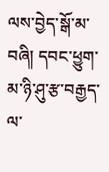ལས་བྱེད་སྒོ་མ་བཞི། དབང་ཕྱུག་མ་ཉི་ཤུ་རྩ་བརྒྱད་ལ་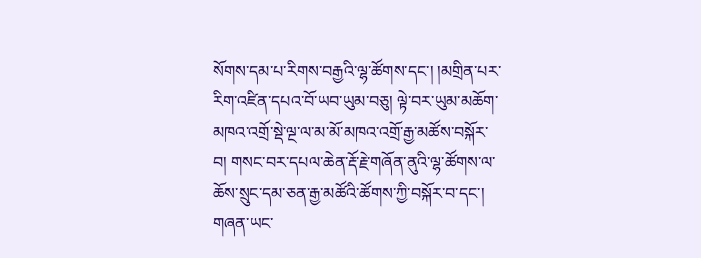སོགས་དམ་པ་རིགས་བརྒྱའི་ལྷ་ཚོགས་དང་། །མགྲིན་པར་རིག་འཛིན་དཔའ་བོ་ཡབ་ཡུམ་བཅུ། ལྟེ་བར་ཡུམ་མཆོག་མཁའ་འགྲོ་སྡེ་ལྔ་ལ་མ་མོ་མཁའ་འགྲོ་རྒྱ་མཚོས་བསྐོར་བ། གསང་བར་དཔལ་ཆེན་རྡོ་རྗེ་གཞོན་ནུའི་ལྷ་ཚོགས་ལ་ཆོས་སྲུང་དམ་ཅན་རྒྱ་མཚོའི་ཚོགས་ཀྱི་བསྐོར་བ་དང་། གཞན་ཡང་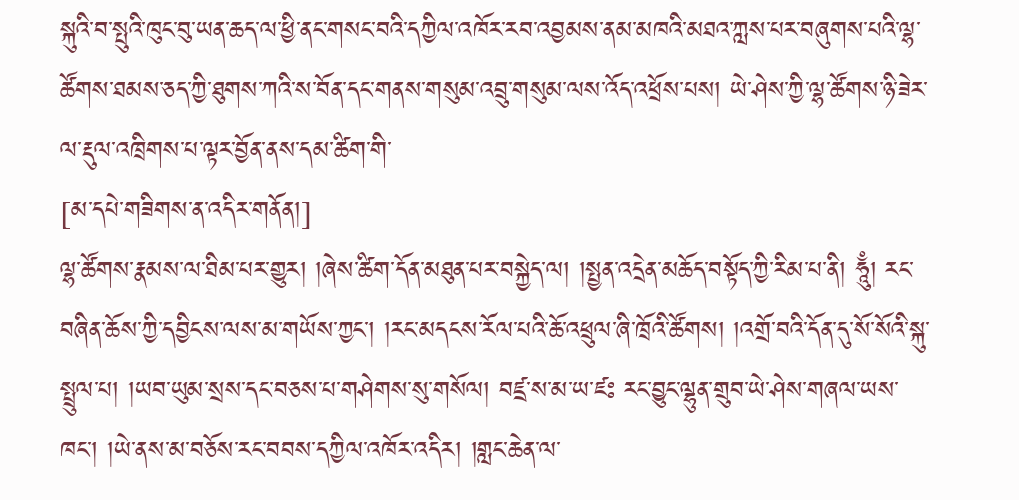སྐུའི་བ་སྤུའི་ཁུང་བུ་ཡན་ཆད་ལ་ཕྱི་ནང་གསང་བའི་དཀྱིལ་འཁོར་རབ་འབྱམས་ནམ་མཁའི་མཐའ་ཀླས་པར་བཞུགས་པའི་ལྷ་ཚོགས་ཐམས་ཅད་ཀྱི་ཐུགས་ཀའི་ས་བོན་དང་གནས་གསུམ་འབྲུ་གསུམ་ལས་འོད་འཕྲོས་པས། ཡེ་ཤེས་ཀྱི་ལྷ་ཚོགས་ཉི་ཟེར་ལ་རྡུལ་འཁྲིགས་པ་ལྟར་བྱོན་ནས་དམ་ཚིག་གི་
[མ་དཔེ་གཟིགས་ན་འདིར་གནོན།]
ལྷ་ཚོགས་རྣམས་ལ་ཐིམ་པར་གྱུར། །ཞེས་ཚིག་དོན་མཐུན་པར་བསྐྱེད་ལ། །སྤྱན་འདྲེན་མཆོད་བསྟོད་ཀྱི་རིམ་པ་ནི། ཧཱུྃ། རང་བཞིན་ཆོས་ཀྱི་དབྱིངས་ལས་མ་གཡོས་ཀྱང་། །རང་མདངས་རོལ་པའི་ཆོ་འཕྲུལ་ཞི་ཁྲོའི་ཚོགས། །འགྲོ་བའི་དོན་དུ་སོ་སོའི་སྐུ་སྤྲུལ་པ། །ཡབ་ཡུམ་སྲས་དང་བཅས་པ་གཤེགས་སུ་གསོལ། བཛྲ་ས་མ་ཡ་ཛཿ རང་བྱུང་ལྷུན་གྲུབ་ཡེ་ཤེས་གཞལ་ཡས་ཁང་། །ཡེ་ནས་མ་བཅོས་རང་བབས་དཀྱིལ་འཁོར་འདིར། །གླང་ཆེན་ལ་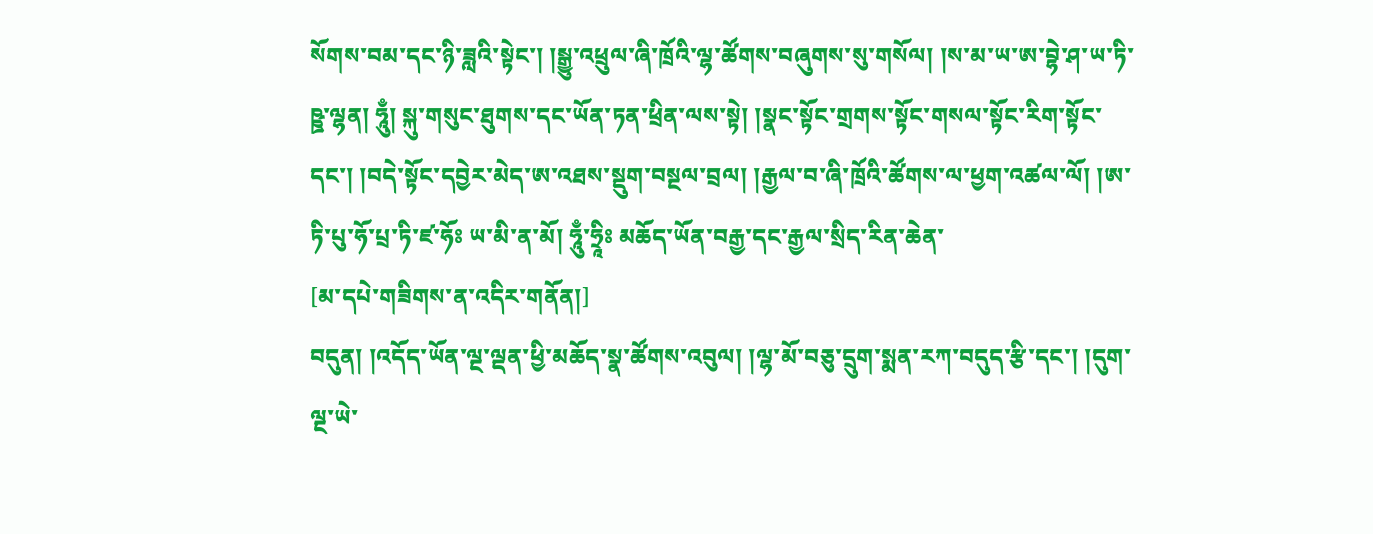སོགས་བམ་དང་ཉི་ཟླའི་སྟེང་། །སྒྱུ་འཕྲུལ་ཞི་ཁྲོའི་ལྷ་ཚོགས་བཞུགས་སུ་གསོལ། །ས་མ་ཡ་ཨ་བྷེ་ཤ་ཡ་ཏི་ཥྛ་ལྷན། ཧཱུྃ། སྐུ་གསུང་ཐུགས་དང་ཡོན་ཏན་ཕྲིན་ལས་སྟེ། །སྣང་སྟོང་གྲགས་སྟོང་གསལ་སྟོང་རིག་སྟོང་དང་། །བདེ་སྟོང་དབྱེར་མེད་ཨ་འཐས་སྡུག་བསྔལ་བྲལ། །རྒྱལ་བ་ཞི་ཁྲོའི་ཚོགས་ལ་ཕྱག་འཚལ་ལོ། །ཨ་ཏི་པུ་ཧོ་པྲ་ཏི་ཛ་ཧོཿ ཡ་མི་ན་མོ། ཧཱུྃ་ཧྲཱིཿ མཆོད་ཡོན་བརྒྱ་དང་རྒྱལ་སྲིད་རིན་ཆེན་
[མ་དཔེ་གཟིགས་ན་འདིར་གནོན།]
བདུན། །འདོད་ཡོན་ལྔ་ལྡན་ཕྱི་མཆོད་སྣ་ཚོགས་འབུལ། །ལྷ་མོ་བཅུ་དྲུག་སྨན་རཀ་བདུད་རྩི་དང་། །དུག་ལྔ་ཡེ་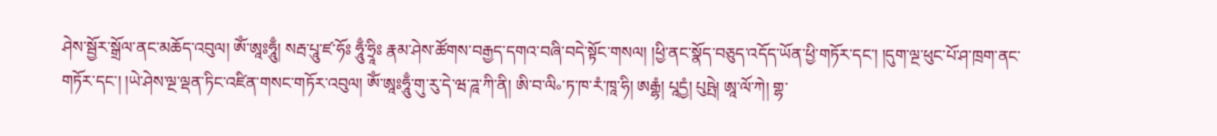ཤེས་སྦྱོར་སྒྲོལ་ནང་མཆོད་འབུལ། ཨོཾ་ཨཱཿཧཱུྃ། སརྦ་པཱུ་ཛ་ཧོཿ ཧཱུྃ་ཧྲཱིཿ རྣམ་ཤེས་ཚོགས་བརྒྱད་དགའ་བཞི་བདེ་སྟོང་གསལ། །ཕྱི་ནང་སྣོད་བཅུད་འདོད་ཡོན་ཕྱི་གཏོར་དང་། །དུག་ལྔ་ཕུང་པོ་ཤ་ཁྲག་ནང་གཏོར་དང་། །ཡེ་ཤེས་ལྔ་ལྡན་ཏིང་འཛིན་གསང་གཏོར་འབུལ། ཨོཾ་ཨཱཿཧཱུྃ་གུ་རུ་དེ་ཝ་ཌཱ་ཀི་ནི། ཨི་བ་ལི༚་ཏ་ཁ་རཾ་ཁཱ་ཧི། ཨརྒྷཾ། པཱདྱཾ། པུཥྤེ། ཨཱ་ལོ་ཀེ། གྷ་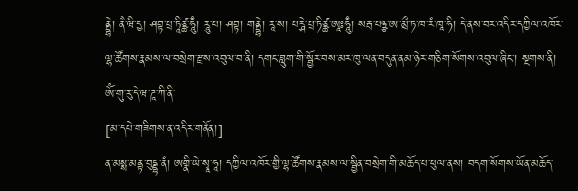ནྡྷེ། ནཻ་ཝི་དྱ། ཤབྟ་པྲ་ཏཱིཙྪ་ཧཱུྃ། རཱུ་པ། ཤབྟ། གནྡྷེ། རཱ་ས། པརྴེ་པྲ་ཏིཙྪ་ཨཱཿཧཱུྃ། སརྦ་པཉྩ་ཨ་མྲྀ་ཏ་ཁ་རཾ་ཁཱ་ཧི། དེ་ནས་བར་འདིར་དཀྱིལ་འཁོར་ལྷ་ཚོགས་རྣམས་ལ་བསྲེག་རྫས་འབུལ་བ་ནི། དགང་བླུག་གི་སྦྱོར་བས་མར་ཁུ་ལན་བདུན་ནམ་ཉེར་གཅིག་སོགས་འབུལ་ཞིང་། སྔགས་ནི། ཨོཾ་གུ་རུ་དེ་ཝ་ཌཱ་ཀི་ནི་
[མ་དཔེ་གཟིགས་ན་འདིར་གནོན།]
ན་མསྶ་མནྟ་བུདྡྷ་ནཾ། ཨགྣི་ཡེ་སྭཱ་ཧཱ། དཀྱིལ་འཁོར་གྱི་ལྷ་ཚོགས་རྣམས་ལ་སྦྱིན་བསྲེག་གི་མཆོད་པ་ཕུལ་ནས། བདག་སོགས་ཡོན་མཆོད་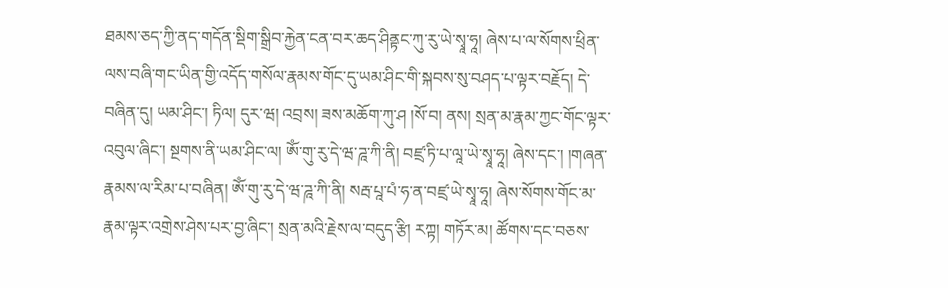ཐམས་ཅད་ཀྱི་ནད་གདོན་སྡིག་སྒྲིབ་རྐྱེན་ངན་བར་ཆད་ཤིནྟང་ཀུ་རུ་ཡེ་སྭཱ་ཧཱ། ཞེས་པ་ལ་སོགས་ཕྲིན་ལས་བཞི་གང་ཡིན་གྱི་འདོད་གསོལ་རྣམས་གོང་དུ་ཡམ་ཤིང་གི་སྐབས་སུ་བཤད་པ་ལྟར་བརྗོད། དེ་བཞིན་དུ། ཡམ་ཤིང་། ཏིལ། དུར་ཝ། འབྲས། ཟས་མཆོག་ཀུ་ཤ །སོ་བ། ནས། སྲན་མ་རྣམ་ཀྱང་གོང་ལྟར་འབུལ་ཞིང་། སྔགས་ནི་ཡམ་ཤིང་ལ། ཨོཾ་གུ་རུ་དེ་ཝ་ཌཱ་ཀི་ནི། བཛྲ་ཏི་པ་ལཱ་ཡེ་སྭཱ་ཧཱ། ཞེས་དང་། །གཞན་རྣམས་ལ་རིམ་པ་བཞིན། ཨོཾ་གུ་རུ་དེ་ཝ་ཌཱ་ཀི་ནི། སརྦ་པཱ་པཾ་ཧ་ན་བཛྲ་ཡེ་སྭཱ་ཧཱ། ཞེས་སོགས་གོང་མ་རྣམ་ལྟར་འགྲེས་ཤེས་པར་བྱ་ཞིང་། སྲན་མའི་རྗེས་ལ་བདུད་རྩི། རཀྟ། གཏོར་མ། ཚོགས་དང་བཅས་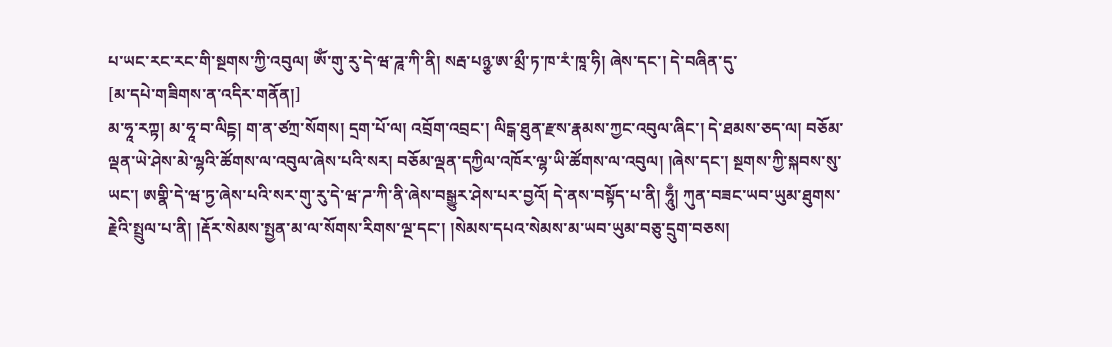པ་ཡང་རང་རང་གི་སྔགས་ཀྱི་འབུལ། ཨོཾ་གུ་རུ་དེ་ཝ་ཌཱ་ཀི་ནི། སརྦ་པཉྩ་ཨ་མྲྀ་ཏ་ཁ་རཾ་ཁཱ་ཧི། ཞེས་དང་། དེ་བཞིན་དུ་
[མ་དཔེ་གཟིགས་ན་འདིར་གནོན།]
མ་ཧཱ་རཀྟ། མ་ཧཱ་བ་ལིངྟ། ག་ན་ཙཀྲ་སོགས། དྲག་པོ་ལ། འབྲོག་འབྲང་། ལིངྒ་ཐུན་རྫས་རྣམས་ཀྱང་འབུལ་ཞིང་། དེ་ཐམས་ཅད་ལ། བཅོམ་ལྡན་ཡེ་ཤེས་མེ་ལྷའི་ཚོགས་ལ་འབུལ་ཞེས་པའི་སར། བཅོམ་ལྡན་དཀྱིལ་འཁོར་ལྷ་ཡི་ཚོགས་ལ་འབུལ། །ཞེས་དང་། སྔགས་ཀྱི་སྐབས་སུ་ཡང་། ཨགྣི་དེ་ཝ་ཏྱ་ཞེས་པའི་སར་གུ་རུ་དེ་ཝ་ཌ་ཀི་ནི་ཞེས་བསྒྱུར་ཤེས་པར་བྱའོ། དེ་ནས་བསྟོད་པ་ནི། ཧཱུྃ། ཀུན་བཟང་ཡབ་ཡུམ་ཐུགས་རྗེའི་སྤྲུལ་པ་ནི། །རྡོར་སེམས་སྤྱན་མ་ལ་སོགས་རིགས་ལྔ་དང་། །སེམས་དཔའ་སེམས་མ་ཡབ་ཡུམ་བཅུ་དྲུག་བཅས།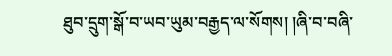ཐུབ་དྲུག་སྒོ་བ་ཡབ་ཡུམ་བརྒྱད་ལ་སོགས། །ཞི་བ་བཞི་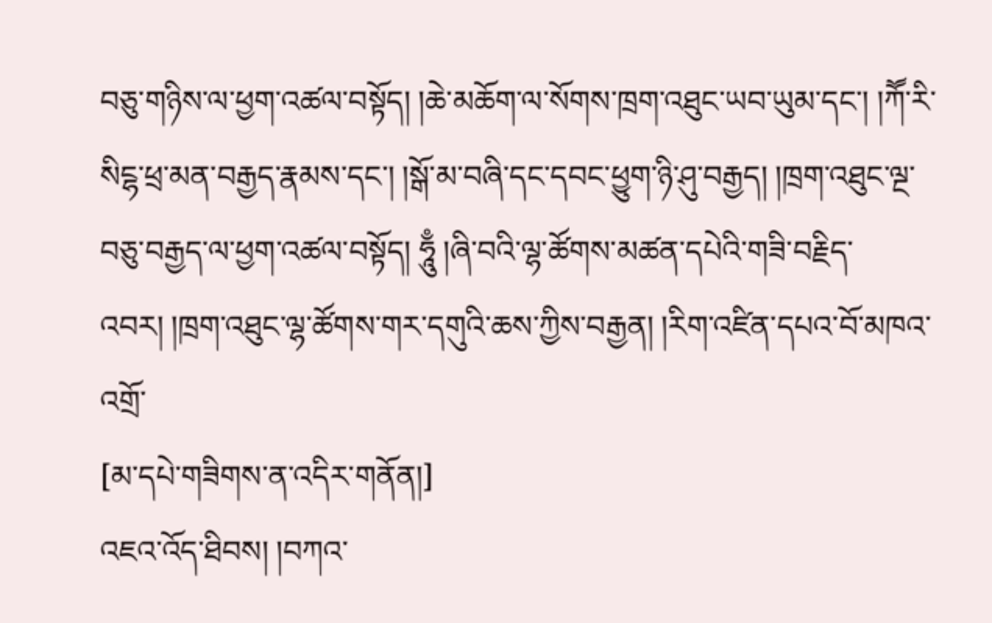བཅུ་གཉིས་ལ་ཕྱག་འཚལ་བསྟོད། །ཆེ་མཆོག་ལ་སོགས་ཁྲག་འཐུང་ཡབ་ཡུམ་དང་། །ཀཽ་རི་སིངྷ་ཕྲ་མན་བརྒྱད་རྣམས་དང་། །སྒོ་མ་བཞི་དང་དབང་ཕྱུག་ཉི་ཤུ་བརྒྱད། །ཁྲག་འཐུང་ལྔ་བཅུ་བརྒྱད་ལ་ཕྱག་འཚལ་བསྟོད། ཧཱུྃ །ཞི་བའི་ལྷ་ཚོགས་མཚན་དཔེའི་གཟི་བརྗིད་འབར། །ཁྲག་འཐུང་ལྷ་ཚོགས་གར་དགུའི་ཆས་ཀྱིས་བརྒྱན། །རིག་འཛིན་དཔའ་བོ་མཁའ་འགྲོ་
[མ་དཔེ་གཟིགས་ན་འདིར་གནོན།]
འཇའ་འོད་ཐིབས། །བཀའ་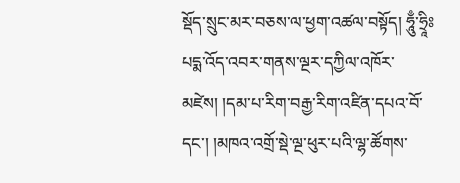སྡོད་སྲུང་མར་བཅས་ལ་ཕྱག་འཚལ་བསྟོད། ཧཱུྃ་ཧྲཱིཿ པདྨ་འོད་འབར་གནས་ལྔར་དཀྱིལ་འཁོར་མཛེས། །དམ་པ་རིག་བརྒྱ་རིག་འཛིན་དཔའ་བོ་དང་། །མཁའ་འགྲོ་སྡེ་ལྔ་ཕུར་པའི་ལྷ་ཚོགས་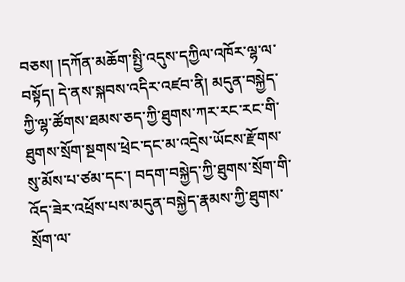བཅས། །དཀོན་མཆོག་སྤྱི་འདུས་དཀྱིལ་འཁོར་ལྷ་ལ་བསྟོད། དེ་ནས་སྐབས་འདིར་འཛབ་ནི། མདུན་བསྐྱེད་ཀྱི་ལྷ་ཚོགས་ཐམས་ཅད་ཀྱི་ཐུགས་ཀར་རང་རང་གི་ཐུགས་སྲོག་སྔགས་ཕྲེང་དང་མ་འདྲེས་ཡོངས་རྫོགས་སུ་མོས་པ་ཙམ་དང་། བདག་བསྐྱེད་ཀྱི་ཐུགས་སྲོག་གི་འོད་ཟེར་འཕྲོས་པས་མདུན་བསྐྱེད་རྣམས་ཀྱི་ཐུགས་སྲོག་ལ་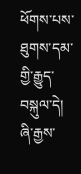ཕོགས་པས་ཐུགས་དམ་གྱི་རྒྱུད་བསྐུལ་དེ། ཞི་རྒྱས་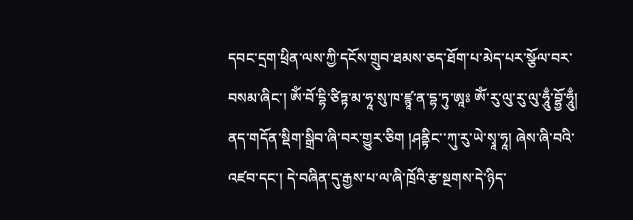དབང་དྲག་ཕྲིན་ལས་ཀྱི་དངོས་གྲུབ་ཐམས་ཅད་ཐོག་པ་མེད་པར་སྩོལ་བར་བསམ་ཞིང་། ཨོཾ་བོ་དྷི་ཙིཏྟ་མ་ཧཱ་སུ་ཁ་ཛྙཱ་ན་དྷ་ཏུ་ཨཱཿ ཨོཾ་རུ་ལུ་རུ་ལུ་ཧཱུྃ་བྷྱོ་ཧཱུྃ། ནད་གདོན་སྡིག་སྒྲིབ་ཞི་བར་གྱུར་ཅིག །ཤནྟིང་་ཀུ་རུ་ཡེ་སྭཱ་ཧཱ། ཞེས་ཞི་བའི་འཛབ་དང་། དེ་བཞིན་དུ་རྒྱས་པ་ལ་ཞི་ཁྲོའི་རྩ་སྔགས་དེ་ཉིད་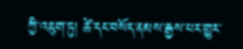ཀྱི་འཇུག་ཏུ། ཚེ་དང་བསོད་ནམས་རྒྱས་པར་གྱུར་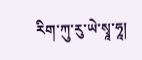རིག་ཀུ་རུ་ཡེ་སྭཱ་ཧཱ།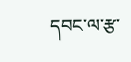དབང་ལ་རྩ་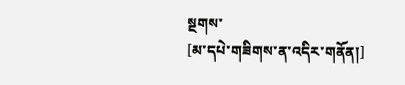སྔགས་
[མ་དཔེ་གཟིགས་ན་འདིར་གནོན།]